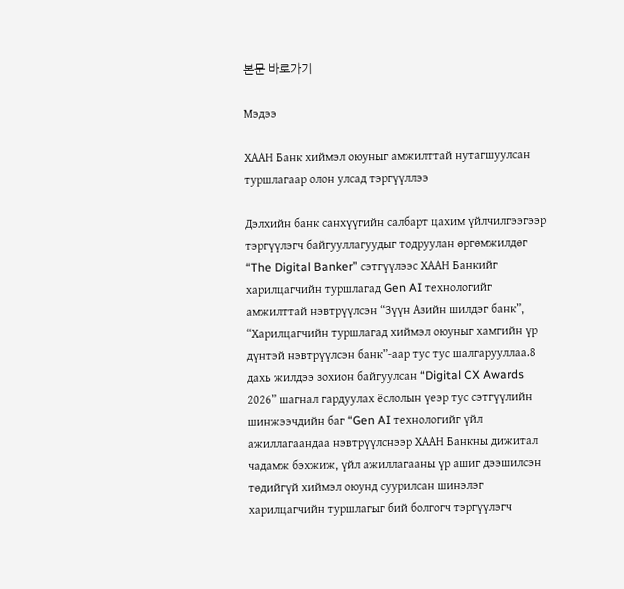본문 바로가기

Мэдээ

ХААН Банк хиймэл оюуныг амжилттай нутагшуулсан туршлагаар олон улсад тэргүүллээ

Дэлхийн банк санхүүгийн салбарт цахим үйлчилгээгээр тэргүүлэгч байгууллагуудыг тодруулан өргөмжилдөг “The Digital Banker” сэтгүүлээс ХААН Банкийг харилцагчийн туршлагад Gen AI технологийг амжилттай нэвтрүүлсэн “Зүүн Азийн шилдэг банк”, “Харилцагчийн туршлагад хиймэл оюуныг хамгийн үр дүнтэй нэвтрүүлсэн банк”-аар тус тус шалгарууллаа.8 дахь жилдээ зохион байгуулсан “Digital CX Awards 2026” шагнал гардуулах ёслолын үеэр тус сэтгүүлийн шинжээчдийн баг “Gen AI технологийг үйл ажиллагаандаа нэвтрүүлснээр ХААН Банкны дижитал чадамж бэхжиж, үйл ажиллагааны үр ашиг дээшилсэн төдийгүй хиймэл оюунд суурилсан шинэлэг харилцагчийн туршлагыг бий болгогч тэргүүлэгч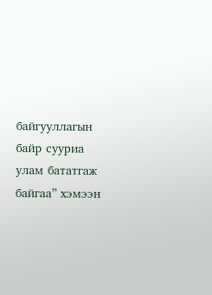байгууллагын байр сууриа улам бататгаж байгаа” хэмээн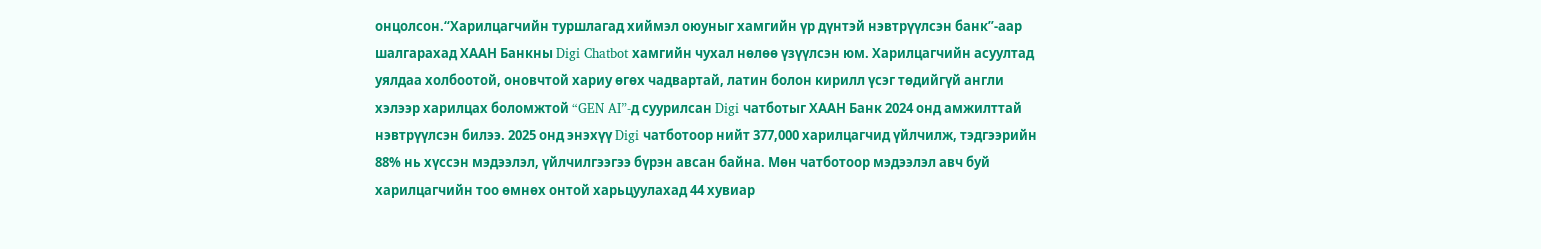онцолсон.“Харилцагчийн туршлагад хиймэл оюуныг хамгийн үр дүнтэй нэвтрүүлсэн банк”-аар шалгарахад ХААН Банкны Digi Chatbot хамгийн чухал нөлөө үзүүлсэн юм. Харилцагчийн асуултад уялдаа холбоотой, оновчтой хариу өгөх чадвартай, латин болон кирилл үсэг төдийгүй англи хэлээр харилцах боломжтой “GEN AI”-д суурилсан Digi чатботыг ХААН Банк 2024 онд амжилттай нэвтрүүлсэн билээ. 2025 онд энэхүү Digi чатботоор нийт 377,000 харилцагчид үйлчилж, тэдгээрийн 88% нь хүссэн мэдээлэл, үйлчилгээгээ бүрэн авсан байна. Мөн чатботоор мэдээлэл авч буй харилцагчийн тоо өмнөх онтой харьцуулахад 44 хувиар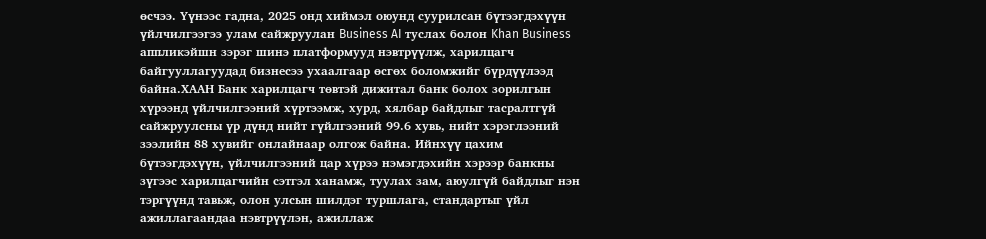өсчээ. Үүнээс гадна, 2025 онд хиймэл оюунд суурилсан бүтээгдэхүүн үйлчилгээгээ улам сайжруулан Business AI туслах болон Khan Business аппликэйшн зэрэг шинэ платформууд нэвтрүүлж, харилцагч байгууллагуудад бизнесээ ухаалгаар өсгөх боломжийг бүрдүүлээд байна.ХААН Банк харилцагч төвтэй дижитал банк болох зорилгын хүрээнд үйлчилгээний хүртээмж, хурд, хялбар байдлыг тасралтгүй сайжруулсны үр дүнд нийт гүйлгээний 99.6 хувь, нийт хэрэглээний зээлийн 88 хувийг онлайнаар олгож байна. Ийнхүү цахим бүтээгдэхүүн, үйлчилгээний цар хүрээ нэмэгдэхийн хэрээр банкны зүгээс харилцагчийн сэтгэл ханамж, туулах зам, аюулгүй байдлыг нэн тэргүүнд тавьж, олон улсын шилдэг туршлага, стандартыг үйл ажиллагаандаа нэвтрүүлэн, ажиллаж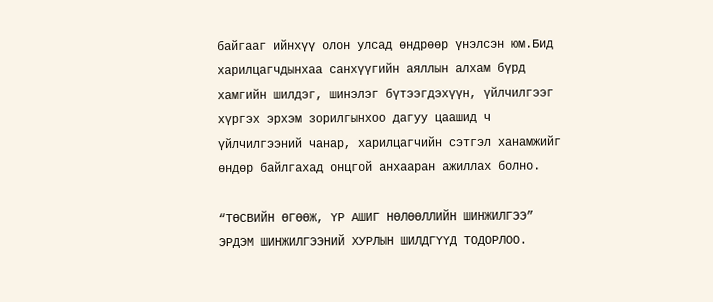байгааг ийнхүү олон улсад өндрөөр үнэлсэн юм.Бид харилцагчдынхаа санхүүгийн аяллын алхам бүрд хамгийн шилдэг, шинэлэг бүтээгдэхүүн, үйлчилгээг хүргэх эрхэм зорилгынхоо дагуу цаашид ч үйлчилгээний чанар, харилцагчийн сэтгэл ханамжийг өндөр байлгахад онцгой анхааран ажиллах болно.

“ТӨСВИЙН ӨГӨӨЖ, ҮР АШИГ НӨЛӨӨЛЛИЙН ШИНЖИЛГЭЭ” ЭРДЭМ ШИНЖИЛГЭЭНИЙ ХУРЛЫН ШИЛДГҮҮД ТОДОРЛОО.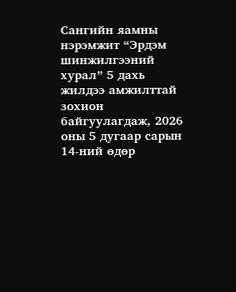Сангийн яамны нэрэмжит “Эрдэм шинжилгээний хурал” 5 дахь жилдээ амжилттай зохион байгуулагдаж, 2026 оны 5 дугаар сарын 14-ний өдөр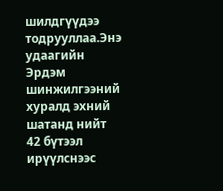шилдгүүдээ тодрууллаа.Энэ удаагийн Эрдэм шинжилгээний хуралд эхний шатанд нийт 42 бүтээл ирүүлснээс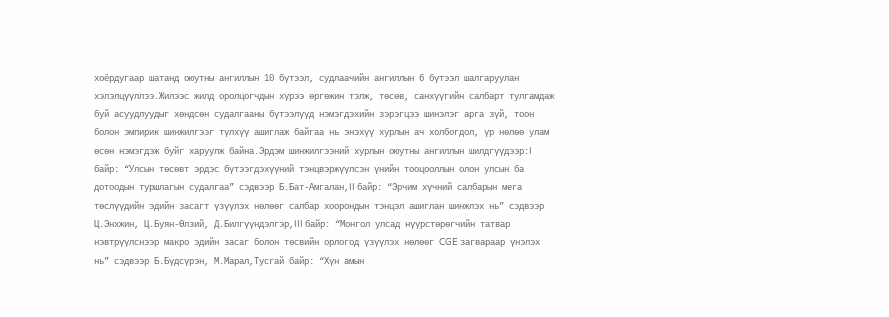хоёрдугаар шатанд оюутны ангиллын 10 бүтээл, судлаачийн ангиллын 6 бүтээл шалгаруулан хэлэлцүүллээ.Жилээс жилд оролцогчдын хүрээ өргөжин тэлж, төсөв, санхүүгийн салбарт тулгамдаж буй асуудлуудыг хөндсөн судалгааны бүтээлүүд нэмэгдэхийн зэрэгцээ шинэлэг арга зүй, тоон болон эмпирик шинжилгээг түлхүү ашиглаж байгаа нь энэхүү хурлын ач холбогдол, үр нөлөө улам өсөн нэмэгдэж буйг харуулж байна.Эрдэм шинжилгээний хурлын оюутны ангиллын шилдгүүдээр:I байр: “Улсын төсөвт эрдэс бүтээгдэхүүний тэнцвэржүүлсэн үнийн тооцооллын олон улсын ба дотоодын туршлагын судалгаа” сэдвээр Б.Бат-Амгалан,II байр: “Эрчим хүчний салбарын мега төслүүдийн эдийн засагт үзүүлэх нөлөөг салбар хоорондын тэнцэл ашиглан шинжлэх нь” сэдвээр Ц.Энхжин, Ц.Буян-Өлзий, Д.Билгүүндэлгэр,III байр: “Монгол улсад нүүрстөрөгчийн татвар нэвтрүүлснээр макро эдийн засаг болон төсвийн орлогод үзүүлэх нөлөөг CGE загвараар үнэлэх нь” сэдвээр Б.Бүдсүрэн, М.Марал,Тусгай байр: “Хүн амын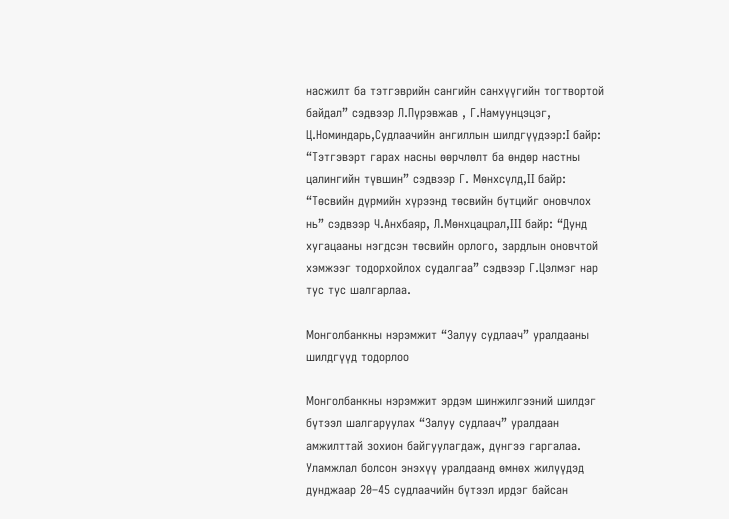насжилт ба тэтгэврийн сангийн санхүүгийн тогтвортой байдал” сэдвээр Л.Пүрэвжав , Г.Намуунцэцэг, Ц.Номиндарь,Судлаачийн ангиллын шилдгүүдээр:I байр: “Тэтгэвэрт гарах насны өөрчлөлт ба өндөр настны цалингийн түвшин” сэдвээр Г. Мөнхсүлд,II байр: “Төсвийн дүрмийн хүрээнд төсвийн бүтцийг оновчлох нь” сэдвээр Ч.Анхбаяр, Л.Мөнхцацрал,III байр: “Дунд хугацааны нэгдсэн төсвийн орлого, зардлын оновчтой хэмжээг тодорхойлох судалгаа” сэдвээр Г.Цэлмэг нар тус тус шалгарлаа.

Монголбанкны нэрэмжит “Залуу судлаач” уралдааны шилдгүүд тодорлоо

Монголбанкны нэрэмжит эрдэм шинжилгээний шилдэг бүтээл шалгаруулах “Залуу судлаач” уралдаан амжилттай зохион байгуулагдаж, дүнгээ гаргалаа. Уламжлал болсон энэхүү уралдаанд өмнөх жилүүдэд дунджаар 20–45 судлаачийн бүтээл ирдэг байсан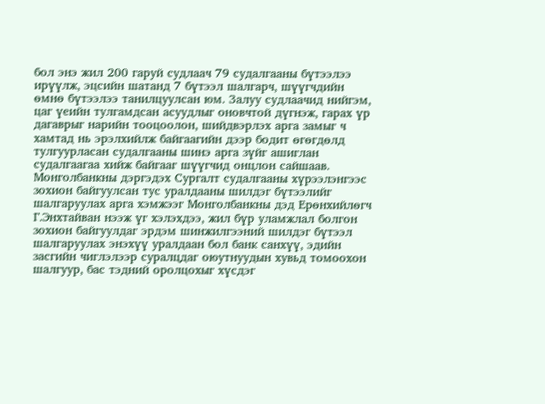бол энэ жил 200 гаруй судлаач 79 судалгааны бүтээлээ ирүүлж, эцсийн шатанд 7 бүтээл шалгарч, шүүгчдийн өмнө бүтээлээ танилцуулсан юм. Залуу судлаачид нийгэм, цаг үеийн тулгамдсан асуудлыг оновчтой дүгнэж, гарах үр дагаврыг нарийн тооцоолон, шийдвэрлэх арга замыг ч хамтад нь эрэлхийлж байгаагийн дээр бодит өгөгдөлд тулгуурласан судалгааны шинэ арга зүйг ашиглан судалгаагаа хийж байгааг шүүгчид онцлон сайшаав. Монголбанкны дэргэдэх Сургалт судалгааны хүрээлэнгээс зохион байгуулсан тус уралдааны шилдэг бүтээлийг шалгаруулах арга хэмжээг Монголбанкны дэд Ерөнхийлөгч Г.Энхтайван нээж үг хэлэхдээ, жил бүр уламжлал болгон зохион байгуулдаг эрдэм шинжилгээний шилдэг бүтээл шалгаруулах энэхүү уралдаан бол банк санхүү, эдийн засгийн чиглэлээр суралцдаг оюутнуудын хувьд томоохон шалгуур, бас тэдний оролцохыг хүсдэг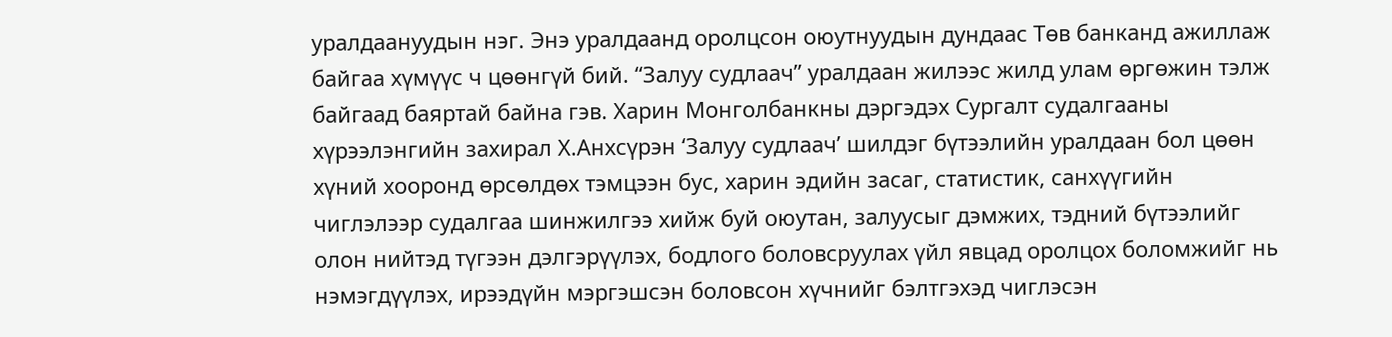уралдаануудын нэг. Энэ уралдаанд оролцсон оюутнуудын дундаас Төв банканд ажиллаж байгаа хүмүүс ч цөөнгүй бий. “Залуу судлаач” уралдаан жилээс жилд улам өргөжин тэлж байгаад баяртай байна гэв. Харин Монголбанкны дэргэдэх Сургалт судалгааны хүрээлэнгийн захирал Х.Анхсүрэн ‘Залуу судлаач’ шилдэг бүтээлийн уралдаан бол цөөн хүний хооронд өрсөлдөх тэмцээн бус, харин эдийн засаг, статистик, санхүүгийн чиглэлээр судалгаа шинжилгээ хийж буй оюутан, залуусыг дэмжих, тэдний бүтээлийг олон нийтэд түгээн дэлгэрүүлэх, бодлого боловсруулах үйл явцад оролцох боломжийг нь нэмэгдүүлэх, ирээдүйн мэргэшсэн боловсон хүчнийг бэлтгэхэд чиглэсэн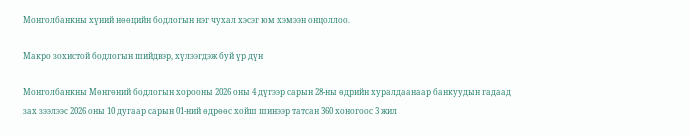Монголбанкны хүний нөөцийн бодлогын нэг чухал хэсэг юм хэмээн онцоллоо.

Макро зохистой бодлогын шийдвэр, хүлээгдэж буй үр дүн

Монголбанкны Мөнгөний бодлогын хорооны 2026 оны 4 дүгээр сарын 28-ны өдрийн хуралдаанаар банкуудын гадаад зах зээлээс 2026 оны 10 дугаар сарын 01-ний өдрөөс хойш шинээр татсан 360 хоногоос 3 жил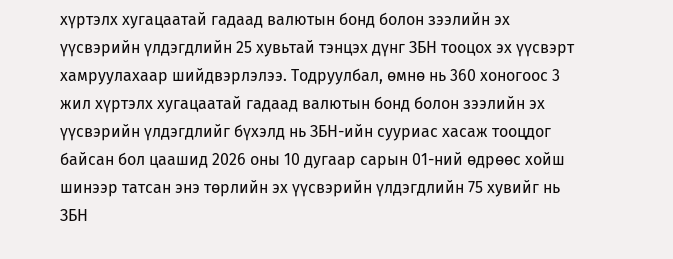хүртэлх хугацаатай гадаад валютын бонд болон зээлийн эх үүсвэрийн үлдэгдлийн 25 хувьтай тэнцэх дүнг ЗБН тооцох эх үүсвэрт хамруулахаар шийдвэрлэлээ. Тодруулбал, өмнө нь 360 хоногоос 3 жил хүртэлх хугацаатай гадаад валютын бонд болон зээлийн эх үүсвэрийн үлдэгдлийг бүхэлд нь ЗБН-ийн сууриас хасаж тооцдог байсан бол цаашид 2026 оны 10 дугаар сарын 01-ний өдрөөс хойш шинээр татсан энэ төрлийн эх үүсвэрийн үлдэгдлийн 75 хувийг нь ЗБН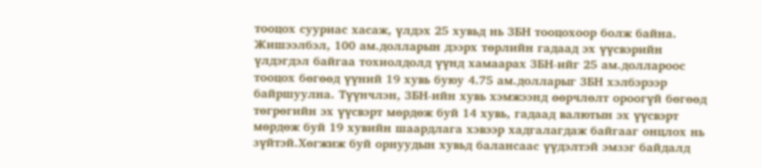тооцох сууриас хасаж, үлдэх 25 хувьд нь ЗБН тооцохоор болж байна. Жишээлбэл, 100 ам.долларын дээрх төрлийн гадаад эх үүсвэрийн үлдэгдэл байгаа тохиолдолд үүнд хамаарах ЗБН-ийг 25 ам.доллароос тооцох бөгөөд үүний 19 хувь буюу 4.75 ам.долларыг ЗБН хэлбэрээр байршуулна. Түүнчлэн, ЗБН-ийн хувь хэмжээнд өөрчлөлт ороогүй бөгөөд төгрөгийн эх үүсвэрт мөрдөж буй 14 хувь, гадаад валютын эх үүсвэрт мөрдөж буй 19 хувийн шаардлага хэвээр хадгалагдаж байгааг онцлох нь зүйтэй.Хөгжиж буй орнуудын хувьд балансаас үүдэлтэй эмзэг байдалд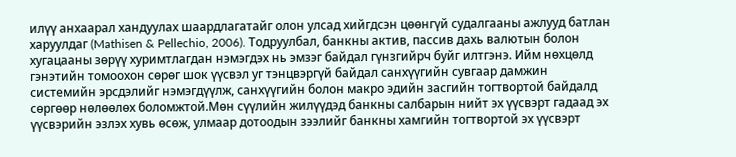илүү анхаарал хандуулах шаардлагатайг олон улсад хийгдсэн цөөнгүй судалгааны ажлууд батлан харуулдаг (Mathisen & Pellechio, 2006). Тодруулбал, банкны актив, пассив дахь валютын болон хугацааны зөрүү хуримтлагдан нэмэгдэх нь эмзэг байдал гүнзгийрч буйг илтгэнэ. Ийм нөхцөлд гэнэтийн томоохон сөрөг шок үүсвэл уг тэнцвэргүй байдал санхүүгийн сувгаар дамжин системийн эрсдэлийг нэмэгдүүлж, санхүүгийн болон макро эдийн засгийн тогтвортой байдалд сөргөөр нөлөөлөх боломжтой.Мөн сүүлийн жилүүдэд банкны салбарын нийт эх үүсвэрт гадаад эх үүсвэрийн эзлэх хувь өсөж, улмаар дотоодын зээлийг банкны хамгийн тогтвортой эх үүсвэрт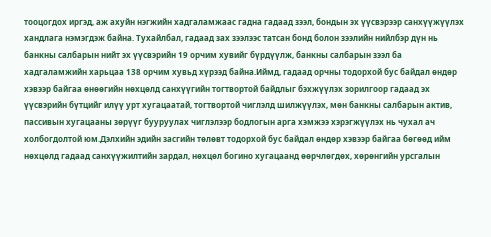тооцогдох иргэд, аж ахуйн нэгжийн хадгаламжаас гадна гадаад зээл, бондын эх үүсвэрээр санхүүжүүлэх хандлага нэмэгдэж байна. Тухайлбал, гадаад зах зээлээс татсан бонд болон зээлийн нийлбэр дүн нь банкны салбарын нийт эх үүсвэрийн 19 орчим хувийг бүрдүүлж, банкны салбарын зээл ба хадгаламжийн харьцаа 138 орчим хувьд хүрээд байна.Иймд, гадаад орчны тодорхой бус байдал өндөр хэвээр байгаа өнөөгийн нөхцөлд санхүүгийн тогтвортой байдлыг бэхжүүлэх зорилгоор гадаад эх үүсвэрийн бүтцийг илүү урт хугацаатай, тогтвортой чиглэлд шилжүүлэх, мөн банкны салбарын актив, пассивын хугацааны зөрүүг бууруулах чиглэлээр бодлогын арга хэмжээ хэрэгжүүлэх нь чухал ач холбогдолтой юм.Дэлхийн эдийн засгийн төлөвт тодорхой бус байдал өндөр хэвээр байгаа бөгөөд ийм нөхцөлд гадаад санхүүжилтийн зардал, нөхцөл богино хугацаанд өөрчлөгдөх, хөрөнгийн урсгалын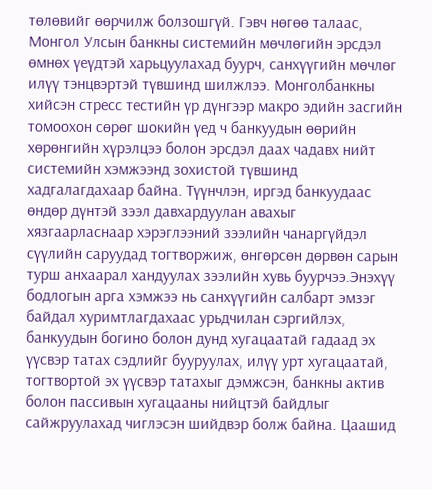төлөвийг өөрчилж болзошгүй. Гэвч нөгөө талаас, Монгол Улсын банкны системийн мөчлөгийн эрсдэл өмнөх үеүдтэй харьцуулахад буурч, санхүүгийн мөчлөг илүү тэнцвэртэй түвшинд шилжлээ. Монголбанкны хийсэн стресс тестийн үр дүнгээр макро эдийн засгийн томоохон сөрөг шокийн үед ч банкуудын өөрийн хөрөнгийн хүрэлцээ болон эрсдэл даах чадавх нийт системийн хэмжээнд зохистой түвшинд хадгалагдахаар байна. Түүнчлэн, иргэд банкуудаас өндөр дүнтэй зээл давхардуулан авахыг хязгаарласнаар хэрэглээний зээлийн чанаргүйдэл сүүлийн саруудад тогтворжиж, өнгөрсөн дөрвөн сарын турш анхаарал хандуулах зээлийн хувь буурчээ.Энэхүү бодлогын арга хэмжээ нь санхүүгийн салбарт эмзэг байдал хуримтлагдахаас урьдчилан сэргийлэх, банкуудын богино болон дунд хугацаатай гадаад эх үүсвэр татах сэдлийг бууруулах, илүү урт хугацаатай, тогтвортой эх үүсвэр татахыг дэмжсэн, банкны актив болон пассивын хугацааны нийцтэй байдлыг сайжруулахад чиглэсэн шийдвэр болж байна. Цаашид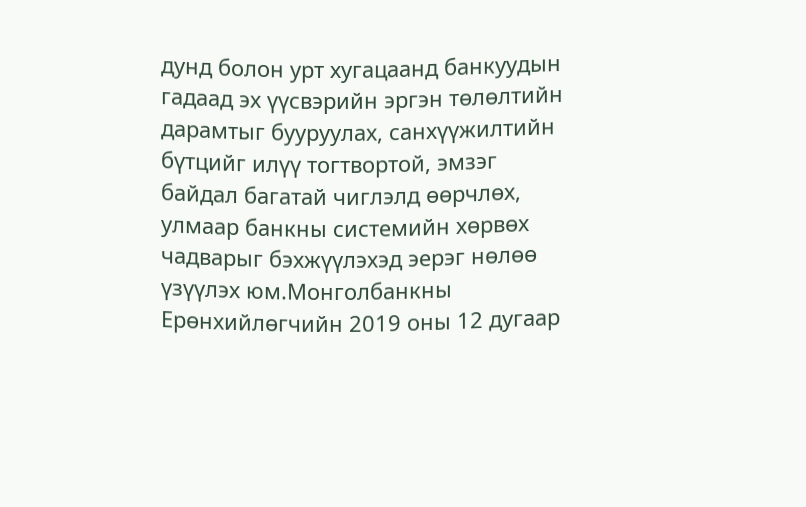дунд болон урт хугацаанд банкуудын гадаад эх үүсвэрийн эргэн төлөлтийн дарамтыг бууруулах, санхүүжилтийн бүтцийг илүү тогтвортой, эмзэг байдал багатай чиглэлд өөрчлөх, улмаар банкны системийн хөрвөх чадварыг бэхжүүлэхэд эерэг нөлөө үзүүлэх юм.Монголбанкны Ерөнхийлөгчийн 2019 оны 12 дугаар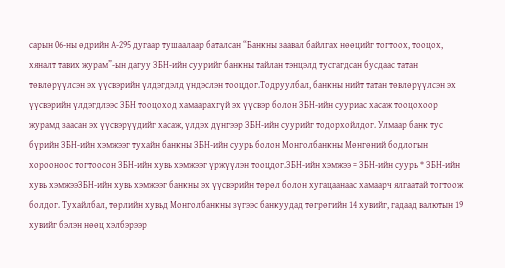сарын 06-ны өдрийн А-295 дугаар тушаалаар баталсан “Банкны заавал байлгах нөөцийг тогтоох, тооцох, хяналт тавих журам”-ын дагуу ЗБН-ийн суурийг банкны тайлан тэнцэлд тусгагдсан бусдаас татан төвлөрүүлсэн эх үүсвэрийн үлдэгдэлд үндэслэн тооцдог.Тодруулбал, банкны нийт татан төвлөрүүлсэн эх үүсвэрийн үлдэгдлээс ЗБН тооцоход хамаарахгүй эх үүсвэр болон ЗБН-ийн сууриас хасаж тооцохоор журамд заасан эх үүсвэрүүдийг хасаж, үлдэх дүнгээр ЗБН-ийн суурийг тодорхойлдог. Улмаар банк тус бүрийн ЗБН-ийн хэмжээг тухайн банкны ЗБН-ийн суурь болон Монголбанкны Мөнгөний бодлогын хорооноос тогтоосон ЗБН-ийн хувь хэмжээг үржүүлэн тооцдог.ЗБН-ийн хэмжээ = ЗБН-ийн суурь * ЗБН-ийн хувь хэмжээЗБН-ийн хувь хэмжээг банкны эх үүсвэрийн төрөл болон хугацаанаас хамаарч ялгаатай тогтоож болдог. Тухайлбал, төрлийн хувьд Монголбанкны зүгээс банкуудад төгрөгийн 14 хувийг, гадаад валютын 19 хувийг бэлэн нөөц хэлбэрээр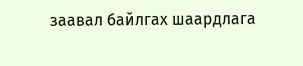заавал байлгах шаардлага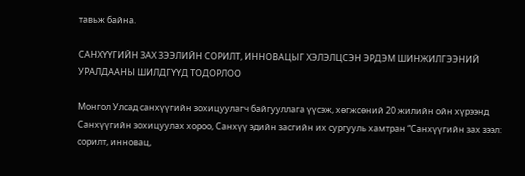тавьж байна.

САНХҮҮГИЙН ЗАХ ЗЭЭЛИЙН СОРИЛТ, ИННОВАЦЫГ ХЭЛЭЛЦСЭН ЭРДЭМ ШИНЖИЛГЭЭНИЙ УРАЛДААНЫ ШИЛДГҮҮД ТОДОРЛОО

Монгол Улсад санхүүгийн зохицуулагч байгууллага үүсэж, хөгжсөний 20 жилийн ойн хүрээнд Санхүүгийн зохицуулах хороо, Санхүү эдийн засгийн их сургууль хамтран “Санхүүгийн зах зээл: сорилт, инновац,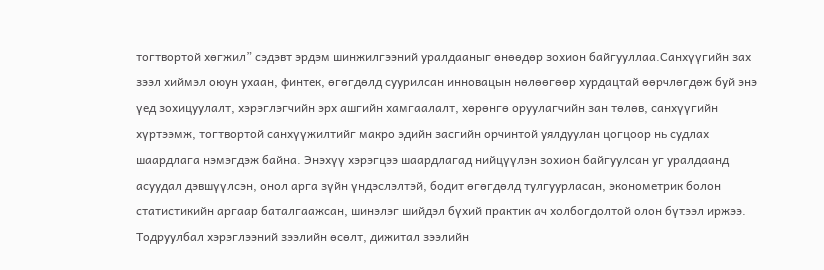тогтвортой хөгжил” сэдэвт эрдэм шинжилгээний уралдааныг өнөөдөр зохион байгууллаа.Санхүүгийн зах зээл хиймэл оюун ухаан, финтек, өгөгдөлд суурилсан инновацын нөлөөгөөр хурдацтай өөрчлөгдөж буй энэ үед зохицуулалт, хэрэглэгчийн эрх ашгийн хамгаалалт, хөрөнгө оруулагчийн зан төлөв, санхүүгийн хүртээмж, тогтвортой санхүүжилтийг макро эдийн засгийн орчинтой уялдуулан цогцоор нь судлах шаардлага нэмэгдэж байна. Энэхүү хэрэгцээ шаардлагад нийцүүлэн зохион байгуулсан уг уралдаанд асуудал дэвшүүлсэн, онол арга зүйн үндэслэлтэй, бодит өгөгдөлд тулгуурласан, эконометрик болон статистикийн аргаар баталгаажсан, шинэлэг шийдэл бүхий практик ач холбогдолтой олон бүтээл иржээ. Тодруулбал хэрэглээний зээлийн өсөлт, дижитал зээлийн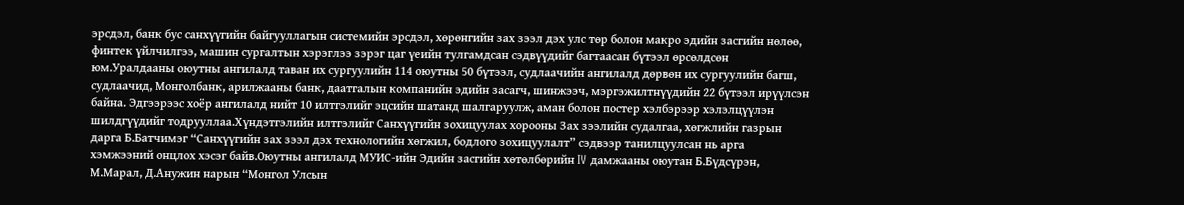эрсдэл, банк бус санхүүгийн байгууллагын системийн эрсдэл, хөрөнгийн зах зээл дэх улс төр болон макро эдийн засгийн нөлөө, финтек үйлчилгээ, машин сургалтын хэрэглээ зэрэг цаг үеийн тулгамдсан сэдвүүдийг багтаасан бүтээл өрсөлдсөн юм.Уралдааны оюутны ангилалд таван их сургуулийн 114 оюутны 50 бүтээл, судлаачийн ангилалд дөрвөн их сургуулийн багш, судлаачид, Монголбанк, арилжааны банк, даатгалын компанийн эдийн засагч, шинжээч, мэргэжилтнүүдийн 22 бүтээл ирүүлсэн байна. Эдгээрээс хоёр ангилалд нийт 10 илтгэлийг эцсийн шатанд шалгаруулж, аман болон постер хэлбэрээр хэлэлцүүлэн шилдгүүдийг тодрууллаа.Хүндэтгэлийн илтгэлийг Санхүүгийн зохицуулах хорооны Зах зээлийн судалгаа, хөгжлийн газрын дарга Б.Батчимэг “Санхүүгийн зах зээл дэх технологийн хөгжил, бодлого зохицуулалт” сэдвээр танилцуулсан нь арга хэмжээний онцлох хэсэг байв.Оюутны ангилалд МУИС-ийн Эдийн засгийн хөтөлбөрийн IV дамжааны оюутан Б.Бүдсүрэн, М.Марал, Д.Анужин нарын “Монгол Улсын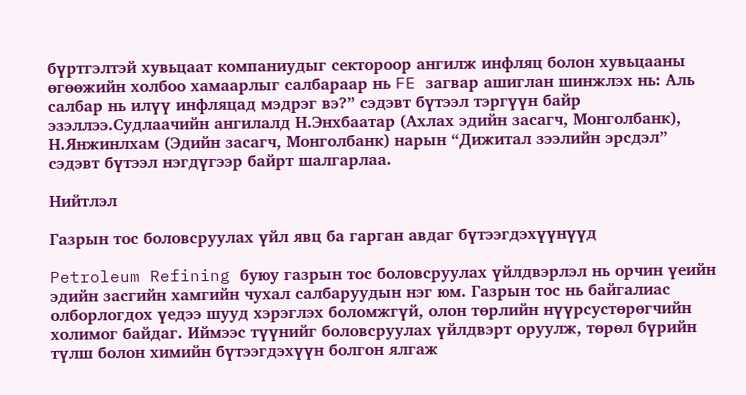бүртгэлтэй хувьцаат компаниудыг сектороор ангилж инфляц болон хувьцааны өгөөжийн холбоо хамаарлыг салбараар нь FE загвар ашиглан шинжлэх нь: Аль салбар нь илүү инфляцад мэдрэг вэ?” сэдэвт бүтээл тэргүүн байр эзэллээ.Судлаачийн ангилалд Н.Энхбаатар (Ахлах эдийн засагч, Монголбанк), Н.Янжинлхам (Эдийн засагч, Монголбанк) нарын “Дижитал зээлийн эрсдэл” сэдэвт бүтээл нэгдүгээр байрт шалгарлаа.

Нийтлэл

Газрын тос боловсруулах үйл явц ба гарган авдаг бүтээгдэхүүнүүд

Petroleum Refining буюу газрын тос боловсруулах үйлдвэрлэл нь орчин үеийн эдийн засгийн хамгийн чухал салбаруудын нэг юм. Газрын тос нь байгалиас олборлогдох үедээ шууд хэрэглэх боломжгүй, олон төрлийн нүүрсустөрөгчийн холимог байдаг. Иймээс түүнийг боловсруулах үйлдвэрт оруулж, төрөл бүрийн түлш болон химийн бүтээгдэхүүн болгон ялгаж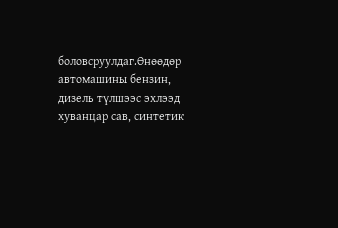боловсруулдаг.Өнөөдөр автомашины бензин, дизель түлшээс эхлээд хуванцар сав, синтетик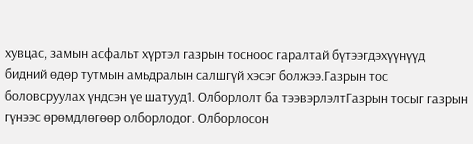хувцас, замын асфальт хүртэл газрын тосноос гаралтай бүтээгдэхүүнүүд бидний өдөр тутмын амьдралын салшгүй хэсэг болжээ.Газрын тос боловсруулах үндсэн үе шатууд1. Олборлолт ба тээвэрлэлтГазрын тосыг газрын гүнээс өрөмдлөгөөр олборлодог. Олборлосон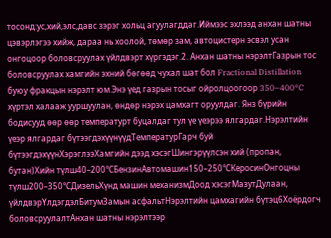тосонд:ус,хий,элс,давс зэрэг хольц агуулагддаг.Иймээс эхлээд анхан шатны цэвэрлэгээ хийж, дараа нь хоолой, төмөр зам, автоцистерн эсвэл усан онгоцоор боловсруулах үйлдвэрт хүргэдэг.2. Анхан шатны нэрэлтГазрын тос боловсруулах хамгийн эхний бөгөөд чухал шат бол Fractional Distillation буюу фракцын нэрэлт юм.Энэ үед газрын тосыг ойролцоогоор 350–400°C хүртэл халааж ууршуулан, өндөр нэрэх цамхагт оруулдаг. Янз бүрийн бодисууд өөр өөр температурт буцалдаг тул үе үеэрээ ялгардаг.Нэрэлтийн үеэр ялгардаг бүтээгдэхүүнүүдТемпературГарч буй бүтээгдэхүүнХэрэглээХамгийн дээд хэсэгШингэрүүлсэн хий (пропан, бутан)Хийн түлш40–200°CБензинАвтомашин150–250°CКеросинОнгоцны түлш200–350°CДизельХүнд машин механизмДоод хэсэгМазутДулаан, үйлдвэрҮлдэгдэлБитумЗамын асфальтНэрэлтийн цамхагийн бүтэц6Хоёрдогч боловсруулалтАнхан шатны нэрэлтээр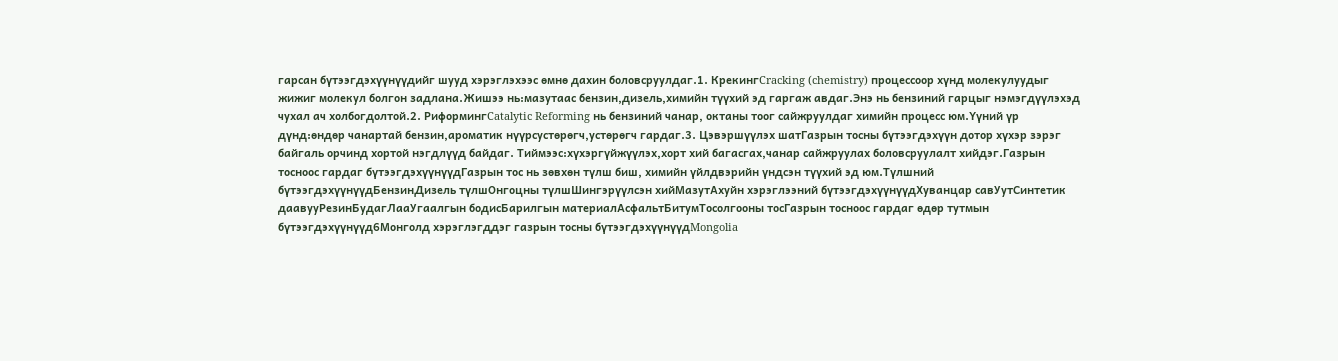гарсан бүтээгдэхүүнүүдийг шууд хэрэглэхээс өмнө дахин боловсруулдаг.1. КрекингCracking (chemistry) процессоор хүнд молекулуудыг жижиг молекул болгон задлана.Жишээ нь:мазутаас бензин,дизель,химийн түүхий эд гаргаж авдаг.Энэ нь бензиний гарцыг нэмэгдүүлэхэд чухал ач холбогдолтой.2. РиформингCatalytic Reforming нь бензиний чанар, октаны тоог сайжруулдаг химийн процесс юм.Үүний үр дүнд:өндөр чанартай бензин,ароматик нүүрсустөрөгч,устөрөгч гардаг.3. Цэвэршүүлэх шатГазрын тосны бүтээгдэхүүн дотор хүхэр зэрэг байгаль орчинд хортой нэгдлүүд байдаг. Тиймээс:хүхэргүйжүүлэх,хорт хий багасгах,чанар сайжруулах боловсруулалт хийдэг.Газрын тосноос гардаг бүтээгдэхүүнүүдГазрын тос нь зөвхөн түлш биш, химийн үйлдвэрийн үндсэн түүхий эд юм.Түлшний бүтээгдэхүүнүүдБензинДизель түлшОнгоцны түлшШингэрүүлсэн хийМазутАхуйн хэрэглээний бүтээгдэхүүнүүдХуванцар савУутСинтетик даавууРезинБудагЛааУгаалгын бодисБарилгын материалАсфальтБитумТосолгооны тосГазрын тосноос гардаг өдөр тутмын бүтээгдэхүүнүүд6Монголд хэрэглэгддэг газрын тосны бүтээгдэхүүнүүдMongolia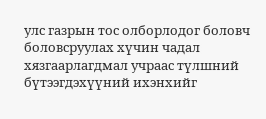улс газрын тос олборлодог боловч боловсруулах хүчин чадал хязгаарлагдмал учраас түлшний бүтээгдэхүүний ихэнхийг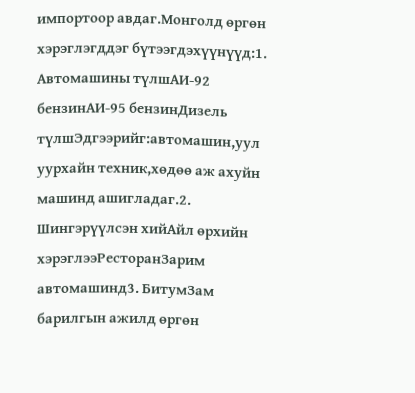импортоор авдаг.Монголд өргөн хэрэглэгддэг бүтээгдэхүүнүүд:1. Автомашины түлшАИ-92 бензинАИ-95 бензинДизель түлшЭдгээрийг:автомашин,уул уурхайн техник,хөдөө аж ахуйн машинд ашигладаг.2. Шингэрүүлсэн хийАйл өрхийн хэрэглээРесторанЗарим автомашинд3. БитумЗам барилгын ажилд өргөн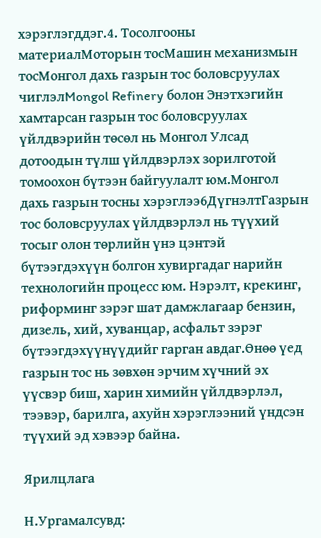хэрэглэгддэг.4. Тосолгооны материалМоторын тосМашин механизмын тосМонгол дахь газрын тос боловсруулах чиглэлMongol Refinery болон Энэтхэгийн хамтарсан газрын тос боловсруулах үйлдвэрийн төсөл нь Монгол Улсад дотоодын түлш үйлдвэрлэх зорилготой томоохон бүтээн байгуулалт юм.Монгол дахь газрын тосны хэрэглээ6ДүгнэлтГазрын тос боловсруулах үйлдвэрлэл нь түүхий тосыг олон төрлийн үнэ цэнтэй бүтээгдэхүүн болгон хувиргадаг нарийн технологийн процесс юм. Нэрэлт, крекинг, риформинг зэрэг шат дамжлагаар бензин, дизель, хий, хуванцар, асфальт зэрэг бүтээгдэхүүнүүдийг гарган авдаг.Өнөө үед газрын тос нь зөвхөн эрчим хүчний эх үүсвэр биш, харин химийн үйлдвэрлэл, тээвэр, барилга, ахуйн хэрэглээний үндсэн түүхий эд хэвээр байна.

Ярилцлага

Н.Ургамалсувд: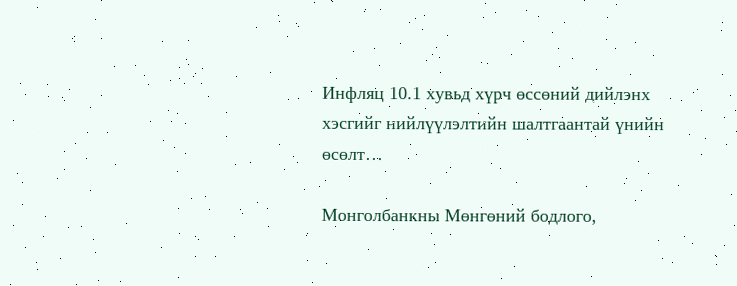Инфляц 10.1 хувьд хүрч өссөний дийлэнх хэсгийг нийлүүлэлтийн шалтгаантай үнийн өсөлт…

Монголбанкны Мөнгөний бодлого,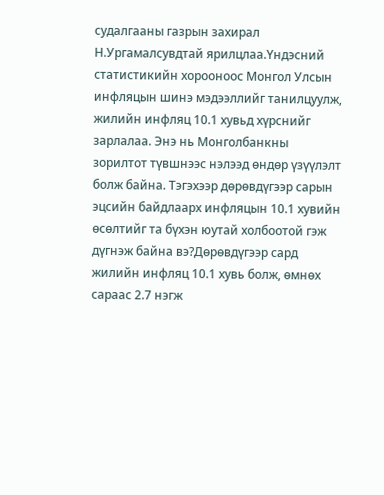судалгааны газрын захирал Н.Ургамалсувдтай ярилцлаа.Үндэсний статистикийн хорооноос Монгол Улсын инфляцын шинэ мэдээллийг танилцуулж, жилийн инфляц 10.1 хувьд хүрснийг зарлалаа. Энэ нь Монголбанкны зорилтот түвшнээс нэлээд өндөр үзүүлэлт болж байна. Тэгэхээр дөрөвдүгээр сарын эцсийн байдлаарх инфляцын 10.1 хувийн өсөлтийг та бүхэн юутай холбоотой гэж дүгнэж байна вэ?Дөрөвдүгээр сард жилийн инфляц 10.1 хувь болж, өмнөх сараас 2.7 нэгж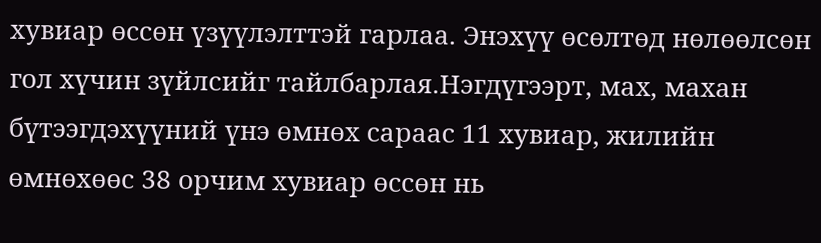хувиар өссөн үзүүлэлттэй гарлаа. Энэхүү өсөлтөд нөлөөлсөн гол хүчин зүйлсийг тайлбарлая.Нэгдүгээрт, мах, махан бүтээгдэхүүний үнэ өмнөх сараас 11 хувиар, жилийн өмнөхөөс 38 орчим хувиар өссөн нь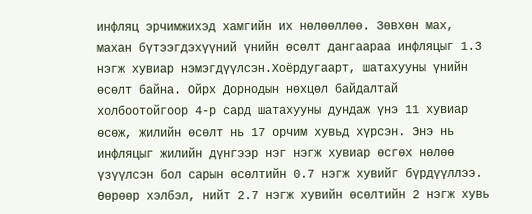инфляц эрчимжихэд хамгийн их нөлөөллөө. Зөвхөн мах, махан бүтээгдэхүүний үнийн өсөлт дангаараа инфляцыг 1.3 нэгж хувиар нэмэгдүүлсэн.Хоёрдугаарт, шатахууны үнийн өсөлт байна. Ойрх Дорнодын нөхцөл байдалтай холбоотойгоор 4-р сард шатахууны дундаж үнэ 11 хувиар өсөж, жилийн өсөлт нь 17 орчим хувьд хүрсэн. Энэ нь инфляцыг жилийн дүнгээр нэг нэгж хувиар өсгөх нөлөө үзүүлсэн бол сарын өсөлтийн 0.7 нэгж хувийг бүрдүүллээ. Өөрөөр хэлбэл, нийт 2.7 нэгж хувийн өсөлтийн 2 нэгж хувь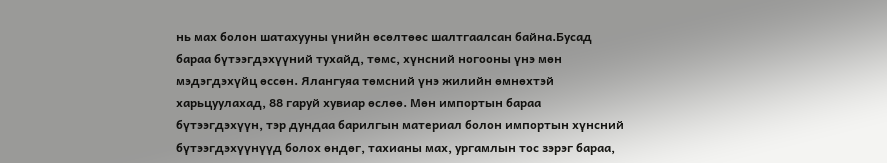нь мах болон шатахууны үнийн өсөлтөөс шалтгаалсан байна.Бусад бараа бүтээгдэхүүний тухайд, төмс, хүнсний ногооны үнэ мөн мэдэгдэхүйц өссөн. Ялангуяа төмсний үнэ жилийн өмнөхтэй харьцуулахад, 88 гаруй хувиар өслөө. Мөн импортын бараа бүтээгдэхүүн, тэр дундаа барилгын материал болон импортын хүнсний бүтээгдэхүүнүүд болох өндөг, тахианы мах, ургамлын тос зэрэг бараа,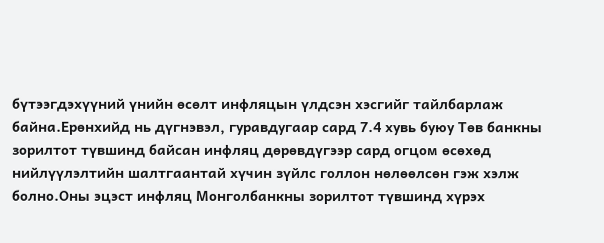бүтээгдэхүүний үнийн өсөлт инфляцын үлдсэн хэсгийг тайлбарлаж байна.Ерөнхийд нь дүгнэвэл, гуравдугаар сард 7.4 хувь буюу Төв банкны зорилтот түвшинд байсан инфляц дөрөвдүгээр сард огцом өсөхөд нийлүүлэлтийн шалтгаантай хүчин зүйлс голлон нөлөөлсөн гэж хэлж болно.Оны эцэст инфляц Монголбанкны зорилтот түвшинд хүрэх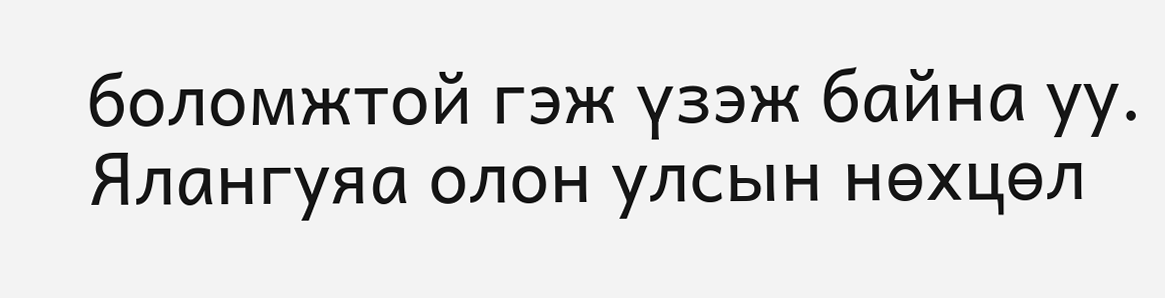боломжтой гэж үзэж байна уу. Ялангуяа олон улсын нөхцөл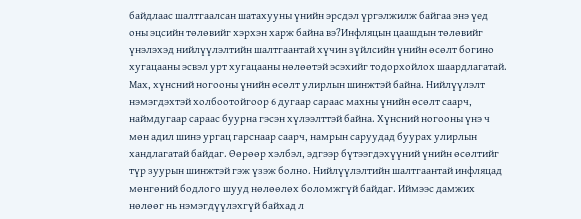байдлаас шалтгаалсан шатахууны үнийн эрсдэл үргэлжилж байгаа энэ үед оны эцсийн төлөвийг хэрхэн харж байна вэ?Инфляцын цаашдын төлөвийг үнэлэхэд нийлүүлэлтийн шалтгаантай хүчин зүйлсийн үнийн өсөлт богино хугацааны эсвэл урт хугацааны нөлөөтэй эсэхийг тодорхойлох шаардлагатай. Мах, хүнсний ногооны үнийн өсөлт улирлын шинжтэй байна. Нийлүүлэлт нэмэгдэхтэй холбоотойгоор 6 дугаар сараас махны үнийн өсөлт саарч, наймдугаар сараас буурна гэсэн хүлээлттэй байна. Хүнсний ногооны үнэ ч мөн адил шинэ ургац гарснаар саарч, намрын саруудад буурах улирлын хандлагатай байдаг. Өөрөөр хэлбэл, эдгээр бүтээгдэхүүний үнийн өсөлтийг түр зуурын шинжтэй гэж үзэж болно. Нийлүүлэлтийн шалтгаантай инфляцад мөнгөний бодлого шууд нөлөөлөх боломжгүй байдаг. Иймээс дамжих нөлөөг нь нэмэгдүүлэхгүй байхад л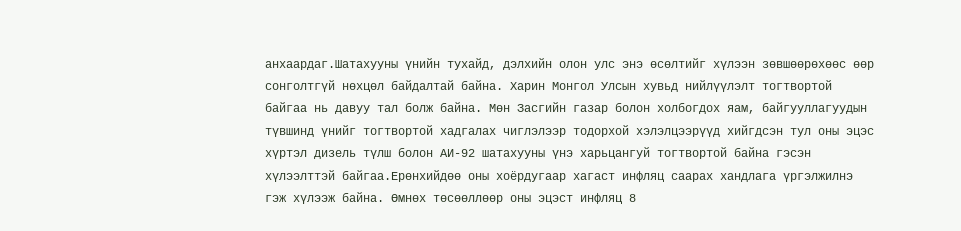анхаардаг.Шатахууны үнийн тухайд, дэлхийн олон улс энэ өсөлтийг хүлээн зөвшөөрөхөөс өөр сонголтгүй нөхцөл байдалтай байна. Харин Монгол Улсын хувьд нийлүүлэлт тогтвортой байгаа нь давуу тал болж байна. Мөн Засгийн газар болон холбогдох яам, байгууллагуудын түвшинд үнийг тогтвортой хадгалах чиглэлээр тодорхой хэлэлцээрүүд хийгдсэн тул оны эцэс хүртэл дизель түлш болон АИ-92 шатахууны үнэ харьцангуй тогтвортой байна гэсэн хүлээлттэй байгаа.Ерөнхийдөө оны хоёрдугаар хагаст инфляц саарах хандлага үргэлжилнэ гэж хүлээж байна. Өмнөх төсөөллөөр оны эцэст инфляц 8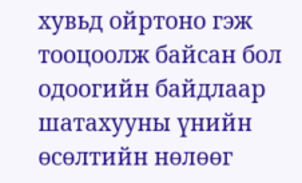хувьд ойртоно гэж тооцоолж байсан бол одоогийн байдлаар шатахууны үнийн өсөлтийн нөлөөг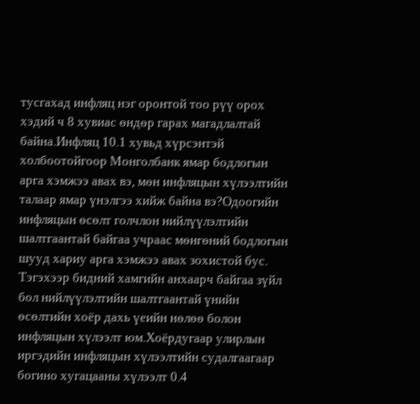тусгахад инфляц нэг оронтой тоо рүү орох хэдий ч 8 хувиас өндөр гарах магадлалтай байна.Инфляц 10.1 хувьд хүрсэнтэй холбоотойгоор Монголбанк ямар бодлогын арга хэмжээ авах вэ, мөн инфляцын хүлээлтийн талаар ямар үнэлгээ хийж байна вэ?Одоогийн инфляцын өсөлт голчлон нийлүүлэлтийн шалтгаантай байгаа учраас мөнгөний бодлогын шууд хариу арга хэмжээ авах зохистой бус. Тэгэхээр бидний хамгийн анхаарч байгаа зүйл бол нийлүүлэлтийн шалтгаантай үнийн өсөлтийн хоёр дахь үеийн нөлөө болон инфляцын хүлээлт юм.Хоёрдугаар улирлын иргэдийн инфляцын хүлээлтийн судалгаагаар богино хугацааны хүлээлт 0.4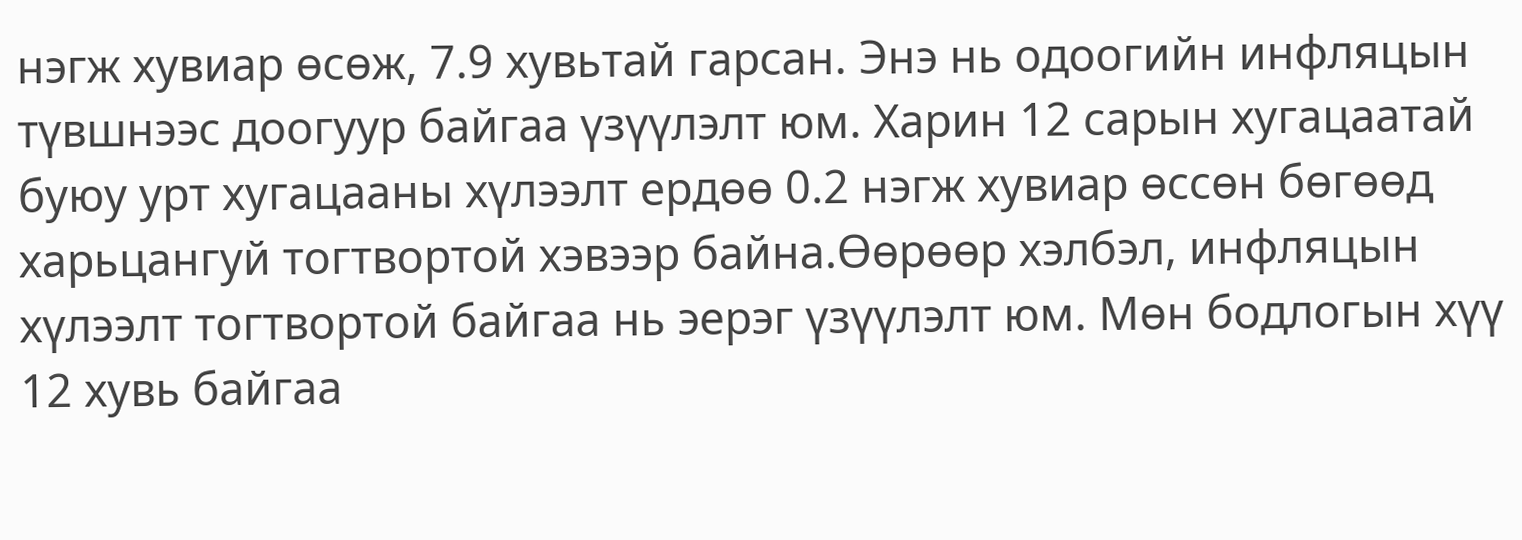нэгж хувиар өсөж, 7.9 хувьтай гарсан. Энэ нь одоогийн инфляцын түвшнээс доогуур байгаа үзүүлэлт юм. Харин 12 сарын хугацаатай буюу урт хугацааны хүлээлт ердөө 0.2 нэгж хувиар өссөн бөгөөд харьцангуй тогтвортой хэвээр байна.Өөрөөр хэлбэл, инфляцын хүлээлт тогтвортой байгаа нь эерэг үзүүлэлт юм. Мөн бодлогын хүү 12 хувь байгаа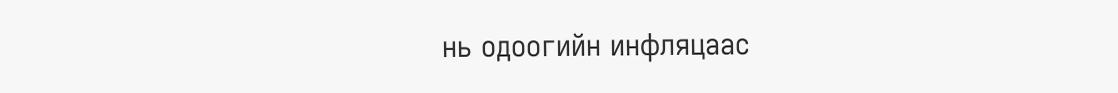нь одоогийн инфляцаас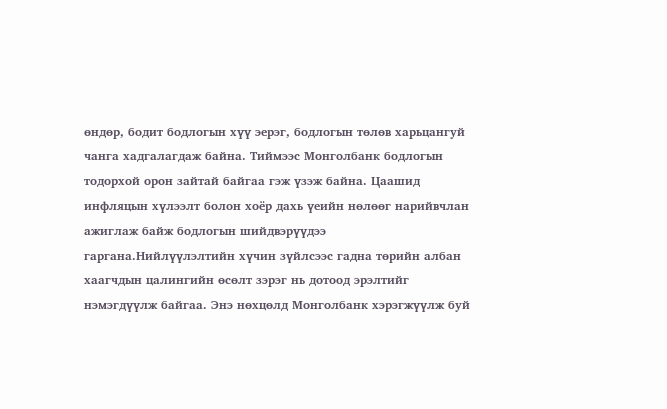өндөр, бодит бодлогын хүү эерэг, бодлогын төлөв харьцангуй чанга хадгалагдаж байна. Тиймээс Монголбанк бодлогын тодорхой орон зайтай байгаа гэж үзэж байна. Цаашид инфляцын хүлээлт болон хоёр дахь үеийн нөлөөг нарийвчлан ажиглаж байж бодлогын шийдвэрүүдээ гаргана.Нийлүүлэлтийн хүчин зүйлсээс гадна төрийн албан хаагчдын цалингийн өсөлт зэрэг нь дотоод эрэлтийг нэмэгдүүлж байгаа. Энэ нөхцөлд Монголбанк хэрэгжүүлж буй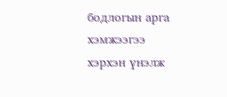бодлогын арга хэмжээгээ хэрхэн үнэлж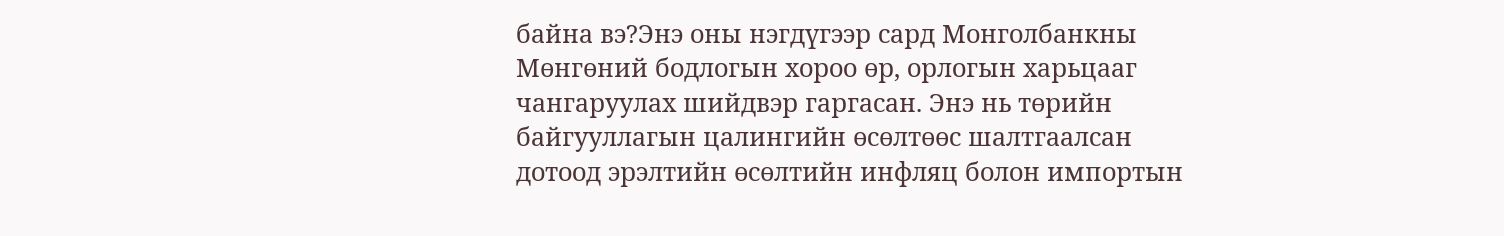байна вэ?Энэ оны нэгдүгээр сард Монголбанкны Мөнгөний бодлогын хороо өр, орлогын харьцааг чангаруулах шийдвэр гаргасан. Энэ нь төрийн байгууллагын цалингийн өсөлтөөс шалтгаалсан дотоод эрэлтийн өсөлтийн инфляц болон импортын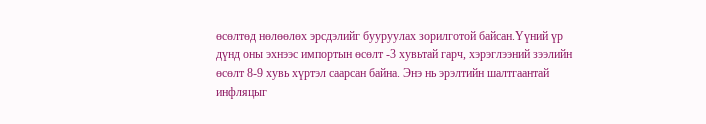өсөлтөд нөлөөлөх эрсдэлийг бууруулах зорилготой байсан.Үүний үр дүнд оны эхнээс импортын өсөлт -3 хувьтай гарч, хэрэглээний зээлийн өсөлт 8-9 хувь хүртэл саарсан байна. Энэ нь эрэлтийн шалтгаантай инфляцыг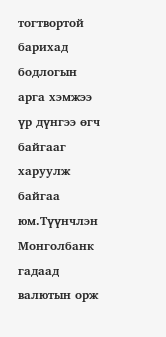тогтвортой барихад бодлогын арга хэмжээ үр дүнгээ өгч байгааг харуулж байгаа юм.Түүнчлэн Монголбанк гадаад валютын орж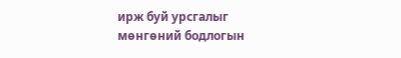ирж буй урсгалыг мөнгөний бодлогын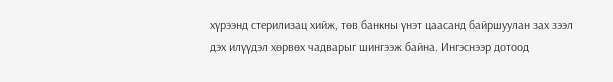хүрээнд стерилизац хийж, төв банкны үнэт цаасанд байршуулан зах зээл дэх илүүдэл хөрвөх чадварыг шингээж байна. Ингэснээр дотоод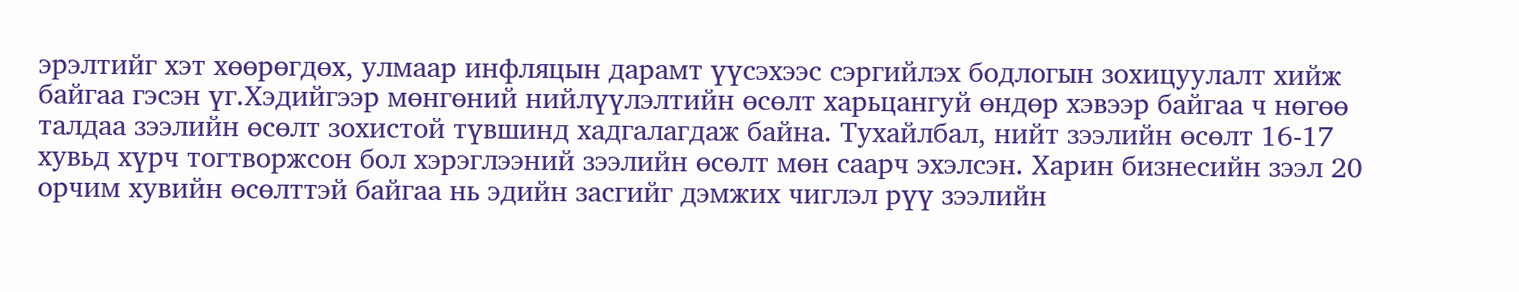эрэлтийг хэт хөөрөгдөх, улмаар инфляцын дарамт үүсэхээс сэргийлэх бодлогын зохицуулалт хийж байгаа гэсэн үг.Хэдийгээр мөнгөний нийлүүлэлтийн өсөлт харьцангуй өндөр хэвээр байгаа ч нөгөө талдаа зээлийн өсөлт зохистой түвшинд хадгалагдаж байна. Тухайлбал, нийт зээлийн өсөлт 16-17 хувьд хүрч тогтворжсон бол хэрэглээний зээлийн өсөлт мөн саарч эхэлсэн. Харин бизнесийн зээл 20 орчим хувийн өсөлттэй байгаа нь эдийн засгийг дэмжих чиглэл рүү зээлийн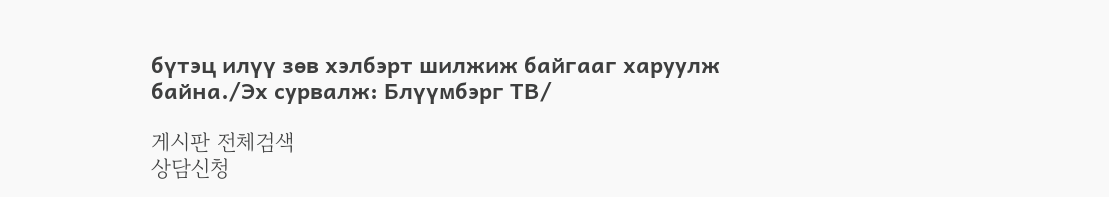бүтэц илүү зөв хэлбэрт шилжиж байгааг харуулж байна./Эх сурвалж: Блүүмбэрг ТВ/

게시판 전체검색
상담신청